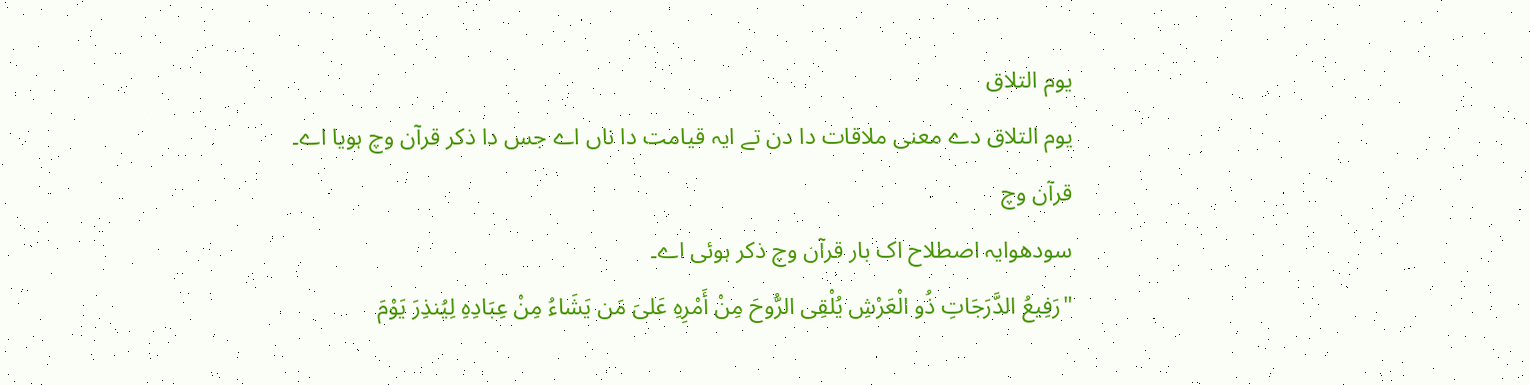یوم التلاق
یوم التلاق دے معنی ملاقات دا دن تے ایہ قیامت دا ناں اے جس دا ذکر قرآن وچ ہويا اے۔
قرآن وچ
سودھوایہ اصطلاح اک بار قرآن وچ ذکر ہوئی اے۔
"رَفِیعُ الدَّرَجَاتِ ذُو الْعَرْشِ یُلْقِى الرُّوحَ مِنْ أَمْرِهِ عَلىَ مَن یَشَاءُ مِنْ عِبَادِهِ لِیُنذِرَ یَوْمَ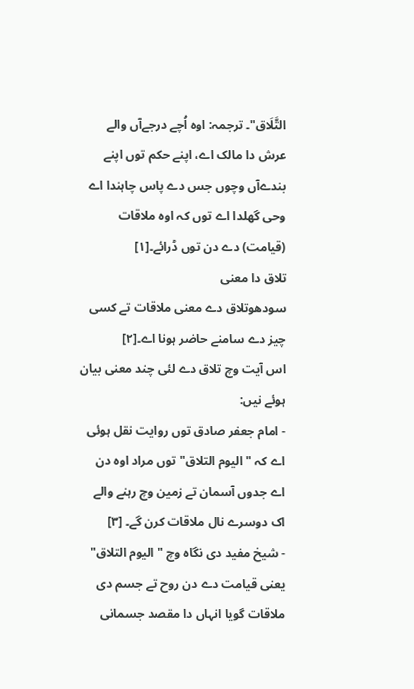التَّلَاق"۔ ترجمہ: اوہ اُچے درجےآں والے عرش دا مالک اے، اپنے حکم توں اپنے بندےآں وچوں جس دے پاس چاہندا اے وحی گھلدا اے توں کہ اوہ ملاقات (قیامت) دے دن توں ڈرائے۔[۱]
تلاق دا معنی
سودھوتلاق دے معنی ملاقات تے کسی چیز دے سامنے حاضر ہونا اے۔[۲]
اس آیت وچ تلاق دے لئی چند معنی بیان ہوئے نيں:
- امام جعفر صادق توں روایت نقل ہوئی اے کہ "الیوم التلاق" توں مراد اوہ دن اے جدوں آسمان تے زمین وچ رہنے والے اک دوسرے نال ملاقات کرن گے۔ [۳]
- شیخ مفید دی نگاہ وچ "الیوم التلاق" یعنی قیامت دے دن روح تے جسم دی ملاقات گویا انہاں دا مقصد جسمانی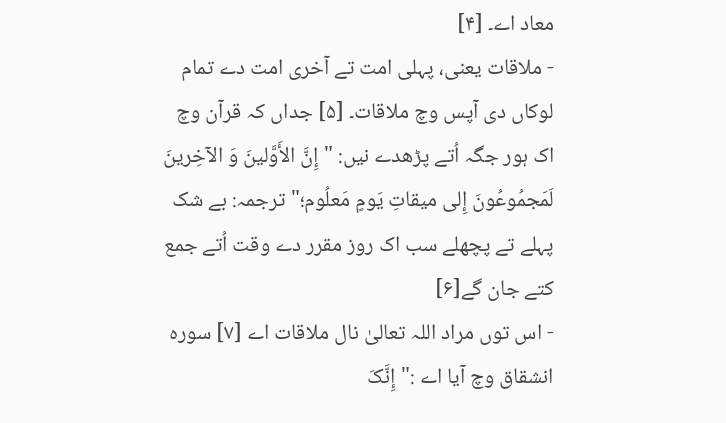معاد اے۔ [۴]
- ملاقات یعنی، پہلی امت تے آخری امت دے تمام لوکاں دی آپس وچ ملاقات۔ [۵] جداں کہ قرآن وچ اک ہور جگہ اُتے پڑھدے نيں: "إِنَّ الأَوَّلینَ وَ الآخِرینَ لَمَجمُوعُونَ إِلى میقاتِ یَومٍ مَعلُوم؛" ترجمہ: بے شک پہلے تے پچھلے سب اک روز مقرر دے وقت اُتے جمع کتے جان گے[۶]
- اس توں مراد اللہ تعالیٰ نال ملاقات اے [۷] سورہ انشقاق وچ آیا اے :"إِنَّکَ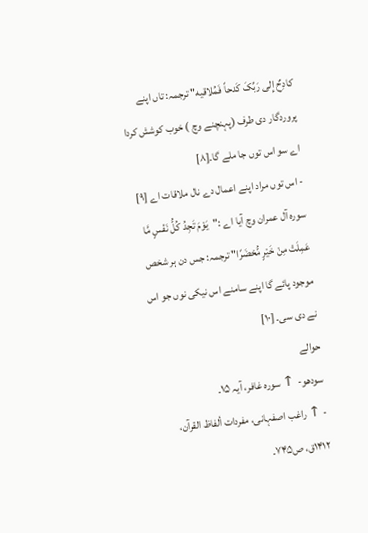کادِحٌ إِلى رَبِّکَ کَدحاً فَمُلاقیه" ترجمہ: تاں اپنے پروردگار دی طرف (پہنچنے وچ ) خوب کوشش کردا اے سو اس توں جا ملے گا۔[۸]
- اس توں مراد اپنے اعمال دے نال ملاقات اے [۹] سورہ آل عمران وچ آیا اے :"یَوْمَ تَجِدُ کُلُّ نَفْسٍ مَّا عَمِلَتْ مِنْ خَیْرٍ مُّحْضَرًا" ترجمہ: جس دن ہر شخص موجود پائے گا اپنے سامنے اس نیکی نوں جو اس نے دی سی۔ [۱۰]
حوالے
سودھو- ↑ سوره غافر، آیہ ۱۵۔
- ↑ راغب اصفہانی، مفردات ألفاظ القرآن، ۱۴۱۲ق، ص٧۴۵۔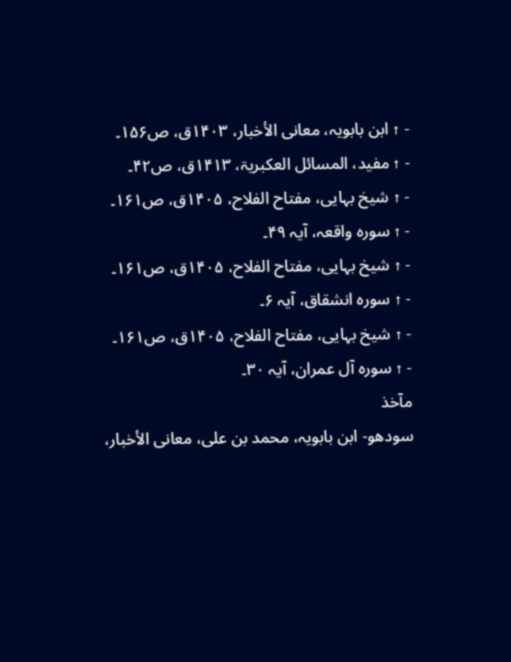- ↑ ابن بابویہ، معانی الأخبار، ۱۴۰۳ق، ص۱۵۶۔
- ↑ مفید، المسائل العکبریۃ، ۱۴۱۳ق، ص۴۲۔
- ↑ شیخ بہایی، مفتاح الفلاح، ۱۴۰۵ق، ص۱۶۱۔
- ↑ سوره واقعہ، آیہ ۴۹۔
- ↑ شیخ بہایی، مفتاح الفلاح، ۱۴۰۵ق، ص۱۶۱۔
- ↑ سوره انشقاق، آیہ ۶۔
- ↑ شیخ بہایی، مفتاح الفلاح، ۱۴۰۵ق، ص۱۶۱۔
- ↑ سوره آل عمران، آیہ ۳۰۔
مآخذ
سودھو- ابن بابویہ، محمد بن على، معانی الأخبار،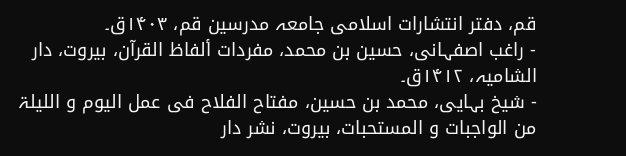قم، دفتر انتشارات اسلامى جامعہ مدرسین قم، ۱۴۰۳ق۔
- راغب اصفہانی، حسین بن محمد، مفردات ألفاظ القرآن، بیروت، دار الشامیہ، ۱۴۱۲ق۔
- شیخ بہایی، محمد بن حسین، مفتاح الفلاح فی عمل الیوم و اللیلۃ من الواجبات و المستحبات، بیروت، نشر دار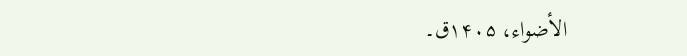الأضواء، ۱۴۰۵ق۔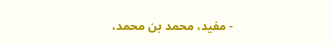- مفید، محمد بن محمد،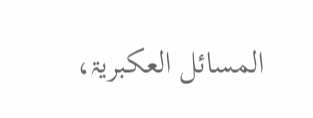المسائل العکبریۃ،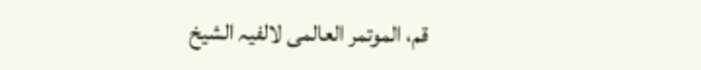قم، الموتمر العالمی لالفیہ الشیخ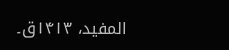المفید، ۱۴۱۳ق۔